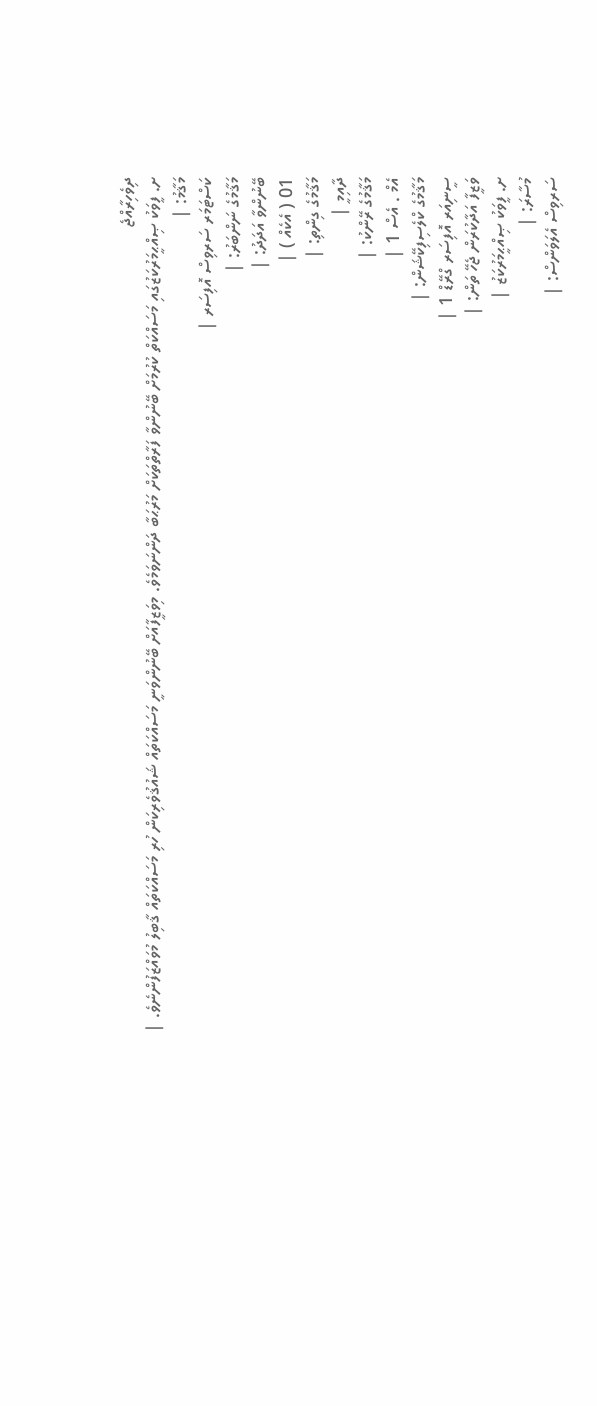ދިވެހިރާއްޖެ
ށ. ފީވަކު ޞިއްޙީމަރުކަޒުގައި މަސައްކަތް ކުރުމަށް ބޭނުންވާ ފަރާތްތަކަށް މަރުޙަބާ ދަންނަވަމެވެ. މިވަޒީފާއަށް ބޭނުންވަނީ މަސައްކަތައް ޝައުޤުވެރިކަން ހުރި މަސައްކަތައް ޤާބިލު މުވައްޒަފުންނެވެ. |
މަޤާމު: |
ކަސްޓަމަރ ސަރވިސް އޮފިސަރ |
މަޤާމުގެ ނަންބަރު: |
ބޭނުންވާ އަދަދު: |
01 ( އެކެއް ) |
މަޤާމުގެ ގިންތި: |
ދާއިމީ |
މަޤާމުގެ ރޭންކު: |
އެމް . އެސް 1 |
މަޤާމުގެ ކްލެސިފިކޭޝަން: |
ސީނިއަރ އޮފިސަރ ގްރޭޑް 1 |
ވަޒީފާ އަދާކުރަން ޖެހޭ ތަން: |
ށ. ފީވަކު ޞިއްޙީމަރުކަޒު |
މުސާރަ: |
ސަރވިސް އެލަވަންސް: |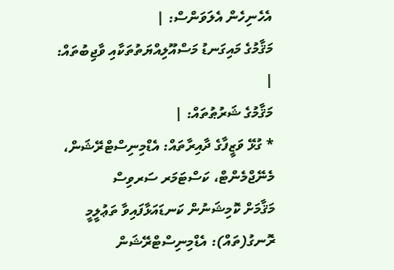އެހެނިހެން އެލަވަންސް: |
މަޤާމުގެ މައިގަނޑު މަސްއޫލިއްޔަތުތަކާއި ވާޖިބުތައް: |
މަޤާމުގެ ޝަރުޠުތައް: |
* ގުޅޭ ވަޒީފާގެ ދާއިރާތައް: އެޑްމިނިސްޓްރޭޝަން، މެނޭޖްމެންޓް، ކަސްޓަމަރ ސަރވިސް
މަޤާމަށް ކޮމިޝަނުން ކަނޑައަޅާފައިވާ ތަޢުލީމީ ރޮނގު(ތައް): އެޑްމިނިސްޓްރޭޝަން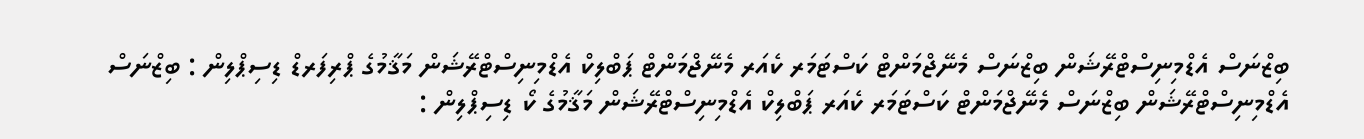ބިޒްނަސް އެޑްމިނިސްޓްރޭޝަން ބިޒްނަސް މެނޭޖްމަންޓް ކަސްޓަމަރ ކެއަރ މެނޭޖްމަންޓް ޕަބްލިކް އެޑްމިނިސްޓްރޭޝަން މަޤާމުގެ ޕްރިފަރޑް ޑިސިޕްލިން : ބިޒްނަސް އެޑްމިނިސްޓްރޭޝަން ބިޒްނަސް މެނޭޖްމަންޓް ކަސްޓަމަރ ކެއަރ ޕަބްލިކް އެޑްމިނިސްޓްރޭޝަން މަޤާމުގެ ކޯ ޑިސިޕްލިން :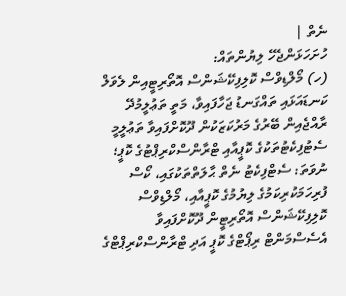ނެތް |
ހުށަހަޅަންޖެހޭ ލިޔުންތައް:
(ހ) މޯލްޑިވްސް ކޮލިފިކޭޝަންސް އޮތޯރިޓީއިން ލެވަލް ކަނޑައަޅައި ތައްގަނޑު ޖަހާފައިވާ، މަތީ ތަޢުލީމުދޭ ރާއްޖެއިން ބޭރުގެ މަރުކަޒަކުން ދޫކޮށްފައިވާ ތަޢުލީމީ ސެޓުފިކެޓުތަކުގެ ކޮޕީއާއި ޓްރާންސްކްރިޕްޓުގެ ކޮޕީ؛ ނުވަތަ: ސެޓްފިކެޓު ނެތް ޙާލަތްތަކުގައި، ކޯސް ފުރިހަމަކުރިކަމުގެ ލިޔުމުގެ ކޮޕީއާއި، މޯލްޑިވްސް ކޮލިފިކޭޝަންސް އޮތޯރިޓީން ދޫކޮށްފައިވާ އެސެސްމަންޓް ރިޕޯޓްގެ ކޮޕީ އަދި ޓްރާންސްކްރިޕްޓްގެ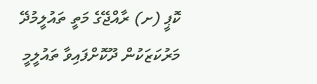ކޮޕީ (ށ) ރާއްޖޭގެ މަތީ ތައުލީމުދޭ މަރުކަޒަކުން ދޫކޮށްފައިވާ ތައުލީމީ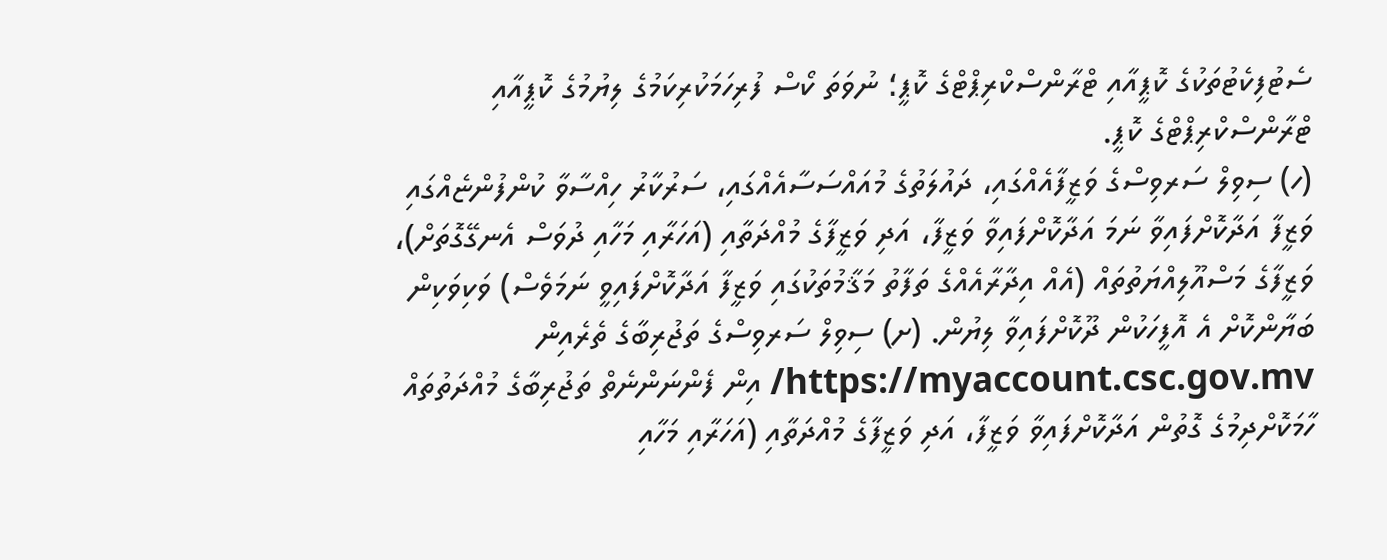ސެޓުފިކެޓުތަކުގެ ކޮޕީއާއި ޓްރާންސްކްރިޕްޓްގެ ކޮޕީ؛ ނުވަތަ ކޯސް ފުރިހަމަކުރިކަމުގެ ލިޔުމުގެ ކޮޕީއާއި ޓްރާންސްކްރިޕްޓްގެ ކޮޕީ.
(ހ) ސިވިލް ސަރވިސްގެ ވަޒީފާއެއްގައި، ދައުލަތުގެ މުއައްސަސާއެއްގައި، ސަރުކާރު ހިއްސާވާ ކުންފުންޏެއްގައި ވަޒީފާ އަދާކޮށްފައިވާ ނަމަ އަދާކޮށްފައިވާ ވަޒީފާ، އަދި ވަޒީފާގެ މުއްދަތާއި (އަހަރާއި މަހާއި ދުވަސް އެނގޭގޮތަށް)، ވަޒީފާގެ މަސްއޫލިއްޔަތުތައް (އެއް އިދާރާއެއްގެ ތަފާތު މަޤާމުތަކުގައި ވަޒީފާ އަދާކޮށްފައިވީ ނަމަވެސް) ވަކިވަކިން ބަޔާންކޮށް އެ އޮފީހަކުން ދޫކޮށްފައިވާ ލިޔުން. (ށ) ސިވިލް ސަރވިސްގެ ތަޖުރިބާގެ ތެރެއިން https://myaccount.csc.gov.mv/ އިން ފެންނަންނެތް ތަޖުރިބާގެ މުއްދަތުތައް ހާމަކޮށްދިމުގެ ގޮތުން އަދާކޮށްފައިވާ ވަޒީފާ، އަދި ވަޒީފާގެ މުއްދަތާއި (އަހަރާއި މަހާއި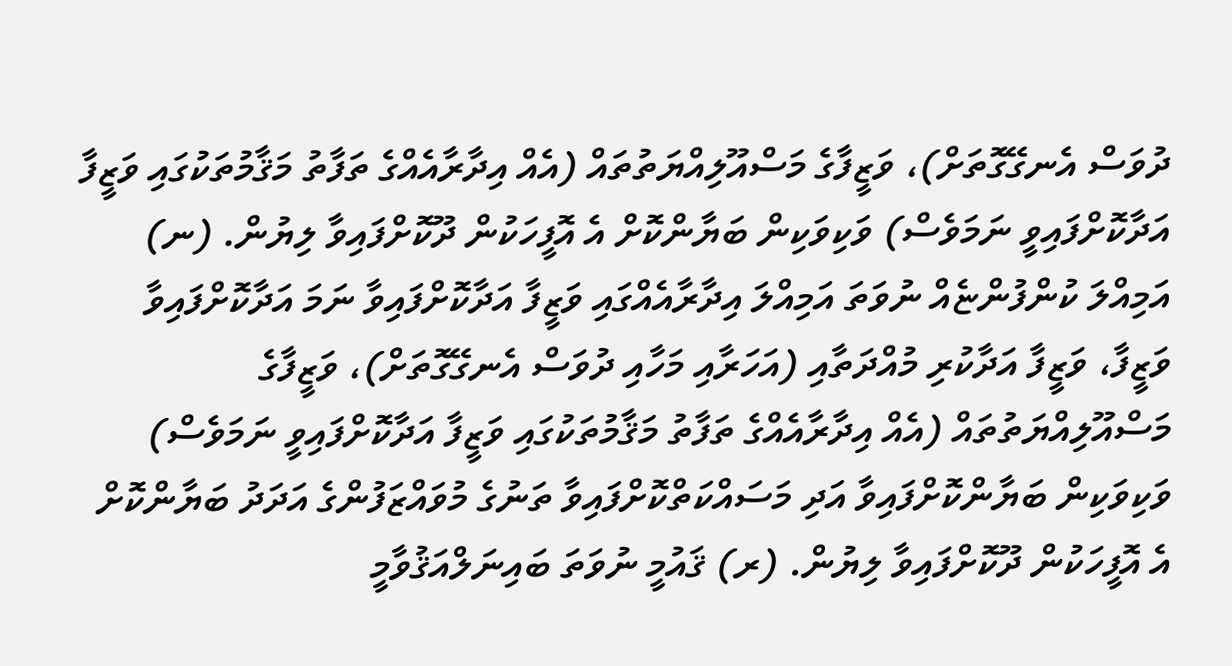ދުވަސް އެނގޭގޮތަށް)، ވަޒީފާގެ މަސްއޫލިއްޔަތުތައް (އެއް އިދާރާއެއްގެ ތަފާތު މަޤާމުތަކުގައި ވަޒީފާ އަދާކޮށްފައިވީ ނަމަވެސް) ވަކިވަކިން ބަޔާންކޮށް އެ އޮފީހަކުން ދޫކޮށްފައިވާ ލިޔުން. (ނ) އަމިއްލަ ކުންފުންޏެއް ނުވަތަ އަމިއްލަ އިދާރާއެއްގައި ވަޒީފާ އަދާކޮށްފައިވާ ނަމަ އަދާކޮށްފައިވާ ވަޒީފާ، ވަޒީފާ އަދާކުރި މުއްދަތާއި (އަހަރާއި މަހާއި ދުވަސް އެނގޭގޮތަށް)، ވަޒީފާގެ މަސްއޫލިއްޔަތުތައް (އެއް އިދާރާއެއްގެ ތަފާތު މަޤާމުތަކުގައި ވަޒީފާ އަދާކޮށްފައިވީ ނަމަވެސް) ވަކިވަކިން ބަޔާންކޮށްފައިވާ އަދި މަސައްކަތްކޮށްފައިވާ ތަނުގެ މުވައްޒަފުންގެ އަދަދު ބަޔާންކޮށް އެ އޮފީހަކުން ދޫކޮށްފައިވާ ލިޔުން. (ރ) ޤައުމީ ނުވަތަ ބައިނަލްއަޤުވާމީ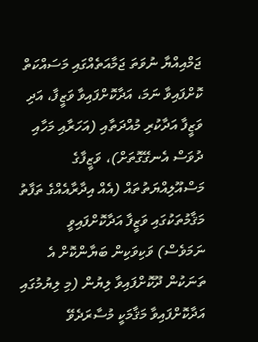ޖަމްއިއްޔާ ނުވަތަ ޖަމާއަތެއްގައި މަސައްކަތް ކޮށްފައިވާ ނަމަ، އަދާކޮށްފައިވާ ވަޒީފާ، އަދި ވަޒީފާ އަދާކުރި މުއްދަތާއި (އަހަރާއި މަހާއި ދުވަސް އެނގޭގޮތަށް)، ވަޒީފާގެ މަސްއޫލިއްޔަތުތައް (އެއް އިދާރާއެއްގެ ތަފާތު މަޤާމުތަކުގައި ވަޒީފާ އަދާކޮށްފައިވީ ނަމަވެސް) ވަކިވަކިން ބަޔާންކޮށް އެ ތަނަކުން ދޫކޮށްފައިވާ ލިޔުން (މި ލިޔުމުގައި އަދާކޮށްފައިވާ މަޤާމަކީ މުސާރަދެވޭ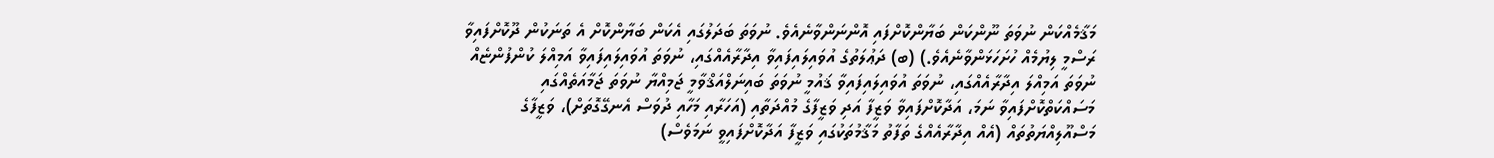މަޤާމެއްކަން ނުވަތަ ނޫންކަން ބަޔާންކޮށްފައި އޮންނަންވާނެއެވެ. ނުވަތަ ބަދަލުގައި އެކަން ބަޔާންކޮށް އެ ތަނަކުން ދޫކޮށްފައިވާ ރަސްމީ ލިޔުމެއް ހުށަހަޅަންވާނެއެވެ.) (ބ) ދަޢުލަތުގެ އުވައިލައިފައިވާ އިދާރާއެއްގައި، ނުވަތަ އުވައިލައިފައިވާ އަމިއްލަ ކުންފުންޏެއް ނުވަތަ އަމިއްލަ އިދާރާއެއްގައި، ނުވަތަ އުވައިލައިފައިވާ ޤައުމީ ނުވަތަ ބައިނަލްއަޤްވާމީ ޖަމިއްޔާ ނުވަތަ ޖަމާއަތެއްގައި މަސައްކަތްކޮށްފައިވާ ނަމަ، އަދާކޮށްފައިވާ ވަޒީފާ އަދި ވަޒީފާގެ މުއްދަތާއި (އަހަރާއި މަހާއި ދުވަސް އެނގޭގޮތަށް)، ވަޒީފާގެ މަސްއޫލިއްޔަތުތައް (އެއް އިދާރާއެއްގެ ތަފާތު މަޤާމުތަކުގައި ވަޒީފާ އަދާކޮށްފައިވީ ނަމަވެސް)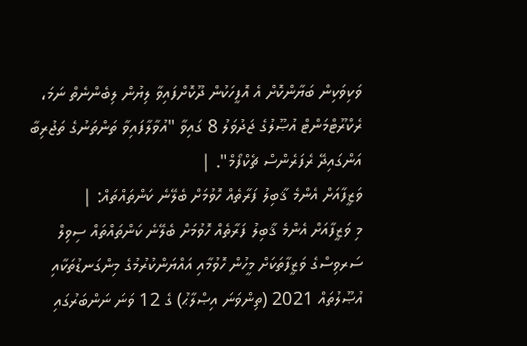ވަކިވަކިން ބަޔާންކޮށް އެ އޮފީހަކުން ދޫކޮށްފައިވާ ލިޔުން ލިބެންނެތް ނަމަ، ރެކްރޫޓްމަންޓް އުޞޫލުގެ ޖަދުވަލު 8 ގައިވާ "އުވާލާފައިވާ ތަންތަނުގެ ތަޖުރިބާ އަންގައިދޭ ރެފަރެންސް ޗެކްފޯމް". |
ވަޒީފާއަށް އެންމެ ޤާބިލު ފަރާތެއް ހޮވުމަށް ބެލޭނެ ކަންތައްތައް: |
މި ވަޒީފާއަށް އެންމެ ޤާބިލު ފަރާތެއް ހޮވުމަށް ބެލޭނެ ކަންތައްތައް ސިވިލް ސަރވިސްގެ ވަޒީފާތަކަށް މީހުން ހޮވުމާއި އައްޔަންކުރުމުގެ މިންގަނޑުތަކާއި އުޞޫލުތައް 2021 (ތިންވަނަ އިޞްލާޙު) ގެ 12 ވަނަ ނަންބަރުގައި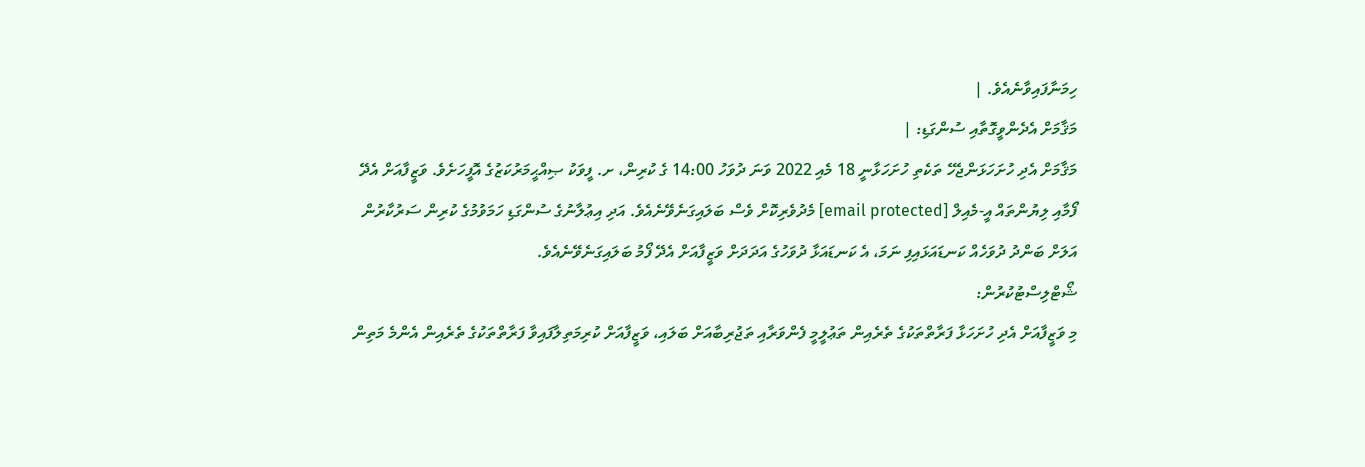ހިމަނާފައިވާނެއެވެ. |
މަޤާމަށް އެދެންވީގޮތާއި ސުންގަޑި: |
މަޤާމަށް އެދި ހުށަހަޅަންޖެހޭ ތަކެތި ހުށަހަޅާނީ 18 މެއި 2022 ވަނަ ދުވަހު 14:00 ގެ ކުރިން، ށ. ފީވަކު ޞިއްޙީމަރުކަޒުގެ އޮފީހަށެވެ. ވަޒީފާއަށް އެދޭ ފޯމާއި ލިޔުންތައް އީ-މެއިލް [email protected] މެދުވެރިކޮށް ވެސް ބަލައިގަނެވޭނެއެވެ. އަދި އިޢުލާނުގެ ސުންގަޑި ހަމަވުމުގެ ކުރިން ސަރުކާރުން އަލަށް ބަންދު ދުވަހެއް ކަނޑައަޅައިފި ނަމަ، އެ ކަނޑައަޅާ ދުވަހުގެ އަދަދަށް ވަޒީފާއަށް އެދޭ ފޯމު ބަލައިގަނެވޭނެއެވެ.
ޝޯޓްލިސްޓުކުރުން:
މި ވަޒީފާއަށް އެދި ހުށަހަޅާ ފަރާތްތަކުގެ ތެރެއިން ތަޢުލީމީ ފެންވަރާއި ތަޖުރިބާއަށް ބަލައި، ވަޒީފާއަށް ކުރިމަތިލާފައިވާ ފަރާތްތަކުގެ ތެރެއިން އެންމެ މަތިން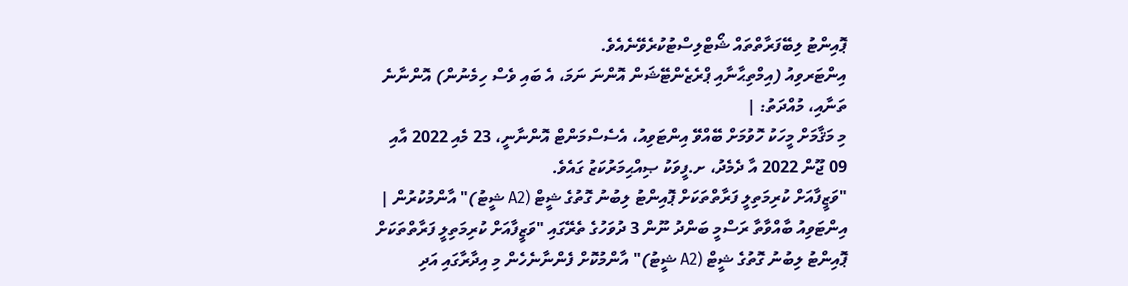ޕޮއިންޓު ލިބޭފަރާތްތައް ޝޯޓްލިސްޓުކުރެވޭނެއެވެ.
އިންޓަރވިއު (އިމްތިޙާނާއި ޕްރެޒެންޓޭޝަން އޮންނަ ނަމަ، އެ ބައި ވެސް ހިމެނުން) އޮންނާނެ ތަނާއި، މުއްދަތު: |
މި މަޤާމަށް މީހަކު ހޮވުމަށް ބޭއްވޭ އިންޓަވިއު، އެސެސްމަންޓް އޮންނާނީ، 23 މެއި 2022 އާއި 09 ޖޫން 2022 އާ ދެމެދު، ށ.ފީވަކު ޞިއްޙިމަރުކަޒު ގައެވެ.
"ވަޒީފާއަށް ކުރިމަތިލީ ފަރާތްތަކަށް ޕޮއިންޓު ލިބުނު ގޮތުގެ ޝީޓް (A2 ޝީޓު)" އާންމުކުރުން |
އިންޓަވިއު ބާއްވާތާ ރަސްމީ ބަންދު ނޫން 3 ދުވަހުގެ ތެރޭގައި "ވަޒީފާއަށް ކުރިމަތިލީ ފަރާތްތަކަށް ޕޮއިންޓު ލިބުނު ގޮތުގެ ޝީޓް (A2 ޝީޓު)" އާންމުކޮށް ފެންނާނެހެން މި އިދާރާގައި އަދި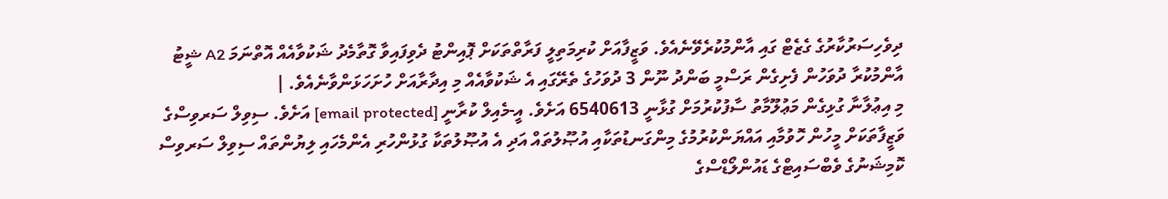ދިވެހިސަރުކާރުގެ ގެޒެޓް ގައި އާންމުކުރެވޭނެއެވެ. ވަޒީފާއަށް ކުރިމަތިލީ ފަރާތްތަކަށް ޕޮއިންޓު ދެވިފައިވާ ގޮތާމެދު ޝަކުވާއެއް އޮތްނަމަ A2 ޝީޓު އާންމުކުރާ ދުވަހުން ފެށިގެން ރަސްމީ ބަންދު ނޫން 3 ދުވަހުގެ ތެރޭގައި އެ ޝަކުވާއެއް މި އިދާރާއަށް ހުށަހަޅަންވާނެއެވެ. |
މި އިޢުލާނާ ގުޅިގެން މަޢުލޫމާތު ސާފުކުރުމަށް ގުޅާނީ 6540613 އަށެވެ. އީ-މެއިލް ކުރާނީ [email protected] އަށެވެ. ސިވިލް ސަރވިސްގެ ވަޒީފާތަކަށް މީހުން ހޮވުމާއި އައްޔަންކުރުމުގެ މިންގަނޑުތަކާއި އުޞޫލުތައް އަދި އެ އުޞޫލުތަކާ ގުޅުންހުރި އެންމެހައި ލިޔުންތައް ސިވިލް ސަރވިސް ކޮމިޝަނުގެ ވެބްސައިޓްގެ ޑައުންލޯޑްސްގެ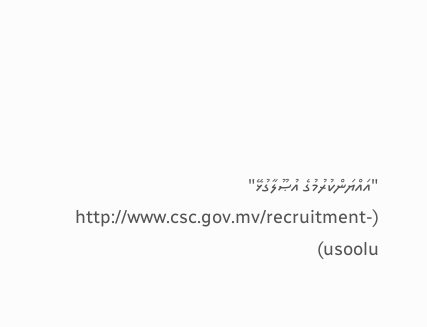"އައްޔަންކުރުމުގެ އުޞޫލާގުޅޭ" (http://www.csc.gov.mv/recruitment-usoolu)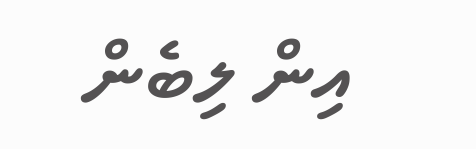އިން ލިބެން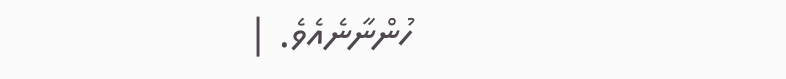ހުންނާނެއެވެ. |